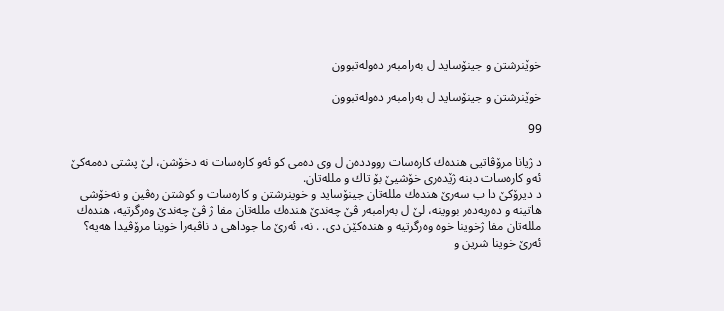خوێنرشتن و جینۆساید ل به‌رامبه‌ر ده‌وله‌تبوون

خوێنرشتن و جینۆساید ل به‌رامبه‌ر ده‌وله‌تبوون

99

د ژیانا مرۆڤاتیی هنده‌ك كاره‌سات روودده‌ن ل وی ده‌می كو ئه‌و كاره‌سات نه‌ دخۆشن، لێ پشتی ده‌مه‌كێ ئه‌و كاره‌سات دبنه‌ ژێده‌ری خۆشیێ بۆ تاك و ملله‌تان.
د دیرۆكێ دا ب سه‌رێ هنده‌ك ملله‌تان جینۆساید و خوینرشتن و كاره‌سات و كوشتن ره‌ڤین و نه‌خۆشی هاتینه‌ و ده‌ربه‌ده‌ر بووینه‌، لێ ل به‌رامبه‌ر ڤێ چه‌ندێ هنده‌ك ملله‌تان مفا ژ ڤێ چه‌ندێ وه‌رگرتیه‌، هنده‌ك ملله‌تان مفا ژخوینا خوه‌ وه‌رگرتیه‌ و هنده‌كێن دی. . نه‌، ئه‌رێ ما جوداهی د ناڤبه‌را خوینا مرۆڤیدا هه‌یه‌؟ ئه‌رێ خوینا شرین و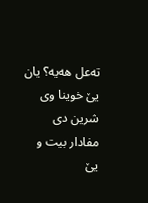ته‌عل هه‌یه‌؟ یان یێ خوینا وی شرین دی مفادار بیت و یێ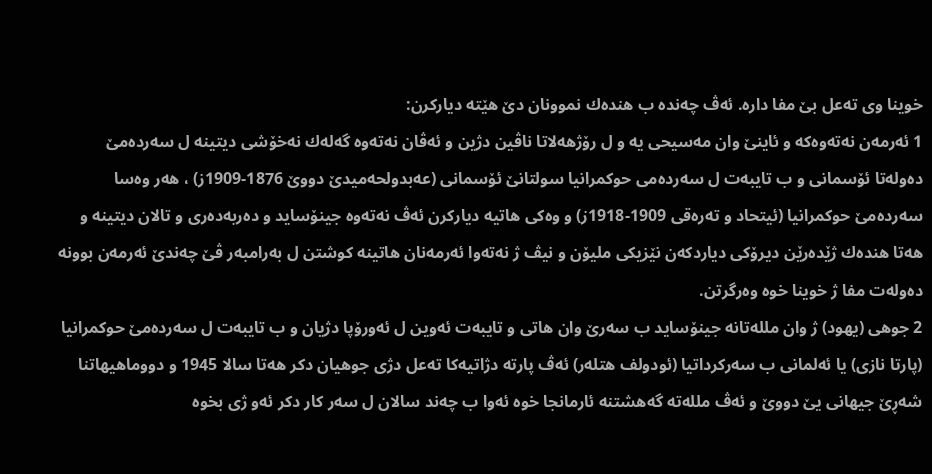خوینا وی ته‌عل بێ مفا داره‌. ئه‌ڤ چه‌نده‌ ب هنده‌ك نموونان دێ هێته‌ دیاركرن:
1 ئه‌رمه‌ن نه‌ته‌وه‌كه‌ و ئاینێ وان مه‌سیحی یه‌ و ل رۆژهه‌لاتا ناڤین دژین و ئه‌ڤان نه‌ته‌وه‌ گه‌له‌ك نه‌خۆشی دیتینه‌ ل سه‌رده‌مێ ده‌وله‌تا ئۆسمانی و ب تایبه‌ت ل سه‌رده‌می حوكمرانیا سولتانێ ئۆسمانی (عه‌بدولحه‌میدێ دووێ 1876-1909ز) ، هه‌ر وه‌سا سه‌رده‌مێ حوكمرانیا (ئیتحاد و ته‌ره‌قی 1909-1918ز) و وه‌كی هاتیه‌ دیاركرن ئه‌ڤ نه‌ته‌وه‌ جینۆساید و ده‌ربه‌ده‌ری و تالان دیتینه‌ و هه‌تا هنده‌ك ژێده‌رێن دیرۆكی دیاردكه‌ن نێزیكی ملیۆن و نیڤ ژ نه‌ته‌وا ئه‌رمه‌نان هاتینه‌ كوشتن ل به‌رامبه‌ر ڤێ چه‌ندێ ئه‌رمه‌ن بوونه‌ ده‌وله‌ت مفا ژ خوینا خوه‌ وه‌رگرتن.
2 جوهی (یهود) ژ وان ملله‌تانه‌ جینۆساید ب سه‌رێ وان هاتی و تایبه‌ت ئه‌وین ل ئه‌ورۆپا دژیان و ب تایبه‌ت ل سه‌رده‌مێ حوكمرانیا (پارتا نازی) یا ئه‌لمانی ب سه‌ركرداتیا (ئودولف هتله‌ر) ئه‌ڤ پارته‌ دژاتیه‌كا ته‌عل دژی جوهیان دكر هه‌تا سالا 1945 و دووماهیهاتنا شه‌ڕێ جیهانی یێ دووێ و ئه‌ڤ ملله‌ته‌ گه‌هشتنه‌ ئارمانجا خوه‌ ئه‌وا ب چه‌ند سالان ل سه‌ر كار دكر ئه‌و ژی بخوه‌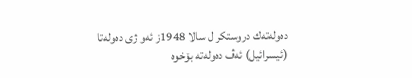ده‌وله‌ته‌ك دروستكر ل سالا 1948ز ئه‌و ژی ده‌وله‌تا (ئیسرائیل) ئه‌ڤ ده‌وله‌ته‌ بۆخوه‌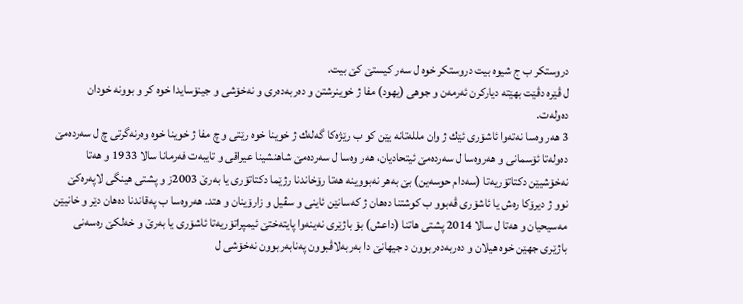دروستكر ب ج شیوه‌ بیت دروستكر خوه‌ ل سه‌ر كیستێ كێ بیت.
ل ڤێره‌ دڤێت بهێته‌ دیاركرن ئه‌رمه‌ن و جوهی (یهود) مفا ژ خوینرشتن و ده‌ربه‌ده‌ری و نه‌خۆشی و جینۆسایدا خوه‌ كر و بوونه‌ خودان ده‌وله‌ت.
3 هه‌ر وه‌سا نه‌ته‌وا ئاشۆری ئێك ژ وان ملله‌تانه‌ یێن كو ب رێژه‌كا گه‌له‌ك ژ خوینا خوه‌ رێتی و چ مفا ژ خوینا خوه‌ وه‌رنه‌گرتی چ ل سه‌رده‌مێ ده‌وله‌تا ئۆسمانی و هه‌روه‌سا ل سه‌رده‌مێ ئیتحادیان، هه‌ر وه‌سا ل سه‌رده‌مێ شاهنشینا عیراقی و تایبه‌ت فه‌رمانا سالا 1933 و هه‌تا نه‌خۆشیێن دكتاتۆریه‌تا (سه‌دام حوسه‌ین) بێ به‌هر نه‌بووینه‌ هه‌تا رۆخاندنا رژێما دكتاتۆری یا به‌رێ 2003ز و پشتی هینگی لاپه‌ره‌كێ نوو ژ دیرۆكا ره‌ش یا ئاشۆری ڤه‌بوو ب كوشتنا ده‌هان ژ كه‌سانێن ئاینی و سڤیل و زارۆینان و هتد. هه‌روه‌سا ب په‌قاندنا ده‌هان دێر و خانیێن مه‌سیحیان و هه‌تا ل سالا 2014 پشتی هاتنا (داعش) بۆ باژێری نه‌ینه‌وا پایته‌ختێ ئیمپراتۆریه‌تا ئاشۆری یا به‌رێ و خه‌لكێ ره‌سه‌نی باژێری جهێن خوه‌ هیلان و ده‌ربه‌ده‌ربوون د جیهانێ دا به‌ربه‌لاڤبوون په‌نابه‌ربوون نه‌خۆشی ل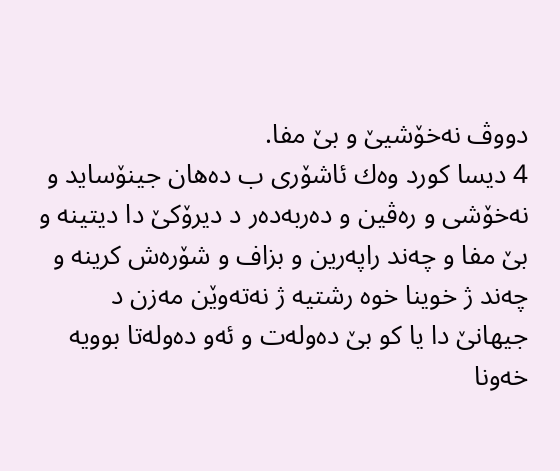دووڤ نه‌خۆشیێ و بێ مفا.
4 دیسا كورد وه‌ك ئاشۆری ب ده‌هان جینۆساید و نه‌خۆشی و ره‌ڤین و ده‌ربه‌ده‌ر د دیرۆكێ دا دیتینه‌ و بێ مفا و چه‌ند راپه‌رین و بزاف و شۆره‌ش كرینه‌ و چه‌ند ژ خوینا خوه‌ رشتیه‌ ژ نه‌ته‌وێن مه‌زن د جیهانێ دا یا كو بێ ده‌وله‌ت و ئه‌و ده‌وله‌تا بوویه‌ خه‌ونا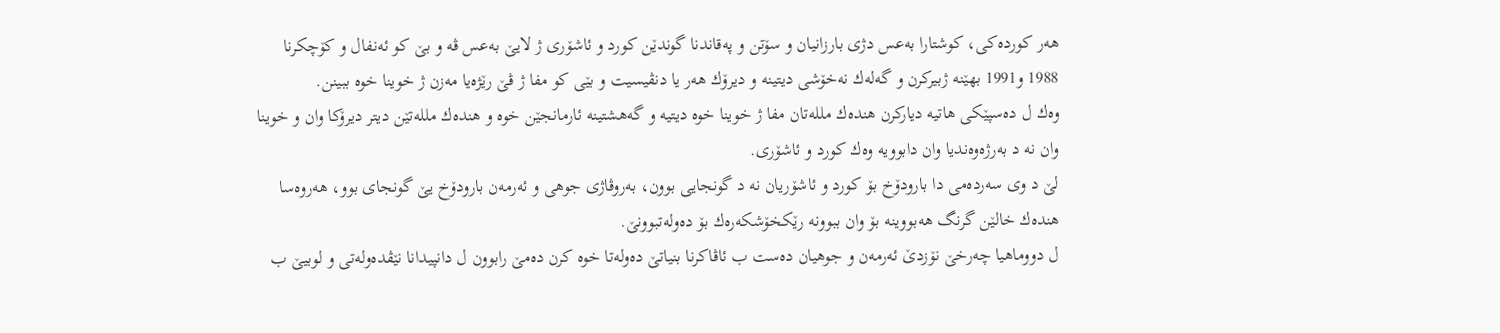هه‌ر كورده‌كی، كوشتارا به‌عس دژی بارزانیان و سۆتن و په‌قاندنا گوندێن كورد و ئاشۆری ژ لایێ به‌عس ڤه‌ و بێ كو ئه‌نفال و كۆچكرنا 1988 و1991 بهێنه‌ ژبیركرن و گه‌له‌ك نه‌خۆشی دیتینه‌ و دیرۆك هه‌ر یا دنڤیسیت و بێی كو مفا ژ ڤێ رێژه‌یا مه‌زن ژ خوینا خوه‌ ببینن.
وه‌ك ل ده‌سپێكی هاتیه‌ دیاركرن هنده‌ك ملله‌تان مفا ژ خوینا خوه‌ دیتیه‌ و گه‌هشتینه‌ ئارمانجێن خوه‌ و هنده‌ك ملله‌تێن دیتر دیرۆكا وان و خوینا وان نه‌ د به‌رژه‌وه‌ندیا وان دابوویه‌ وه‌ك كورد و ئاشۆری.
لێ د وی سه‌رده‌می دا بارودۆخ بۆ كورد و ئاشۆریان نه‌ د گونجایی بوون، به‌روڤاژی جوهی و ئه‌رمه‌ن بارودۆخ یێ گونجای بوو، هه‌روه‌سا هنده‌ك خالێن گرنگ هه‌بووینه‌ بۆ وان ببوونه‌ رێكخۆشكه‌ره‌ك بۆ ده‌وله‌تبوونێ.
ل دووماهیا چه‌رخێ نۆزدێ ئه‌رمه‌ن و جوهیان ده‌ست ب ئاڤاكرنا بنیاتێ ده‌وله‌تا خوه‌ كرن ده‌مێ رابوون ل دانپیدانا نێڤده‌وله‌تی و لوبیێ ب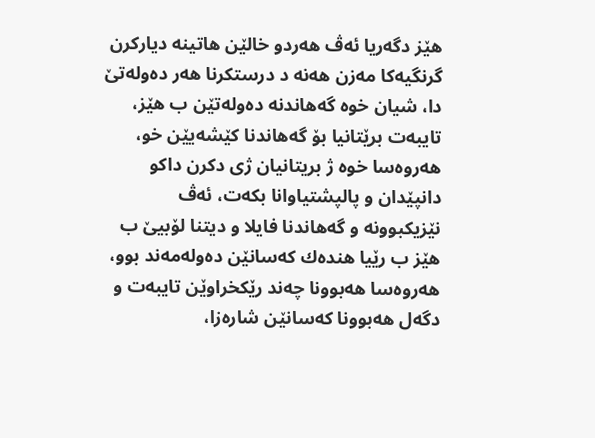هێز دگه‌ریا ئه‌ڤ هه‌ردو خالێن هاتینه‌ دیاركرن گرنگیه‌كا مه‌زن هه‌نه‌ د درستكرنا هه‌ر ده‌وله‌تێ دا، شیان خوه‌ گه‌هاندنه‌ ده‌وله‌تێن ب هێز، تایبه‌ت برێتانیا بۆ گه‌هاندنا كێشه‌یێن خو، هه‌روه‌سا خوه‌ ژ بریتانیان ژی دكرن داكو دانپێدان و پالپشتیاوانا بكه‌ت، ئه‌ڤ نێزیكبوونه‌ و گه‌هاندنا فایلا و دیتنا لۆبیێ ب هێز ب رێیا هنده‌ك كه‌سانێن ده‌وله‌مه‌ند بوو، هه‌روه‌سا هه‌بوونا چه‌ند رێكخراوێن تایبه‌ت و دگه‌ل هه‌بوونا كه‌سانێن شاره‌زا،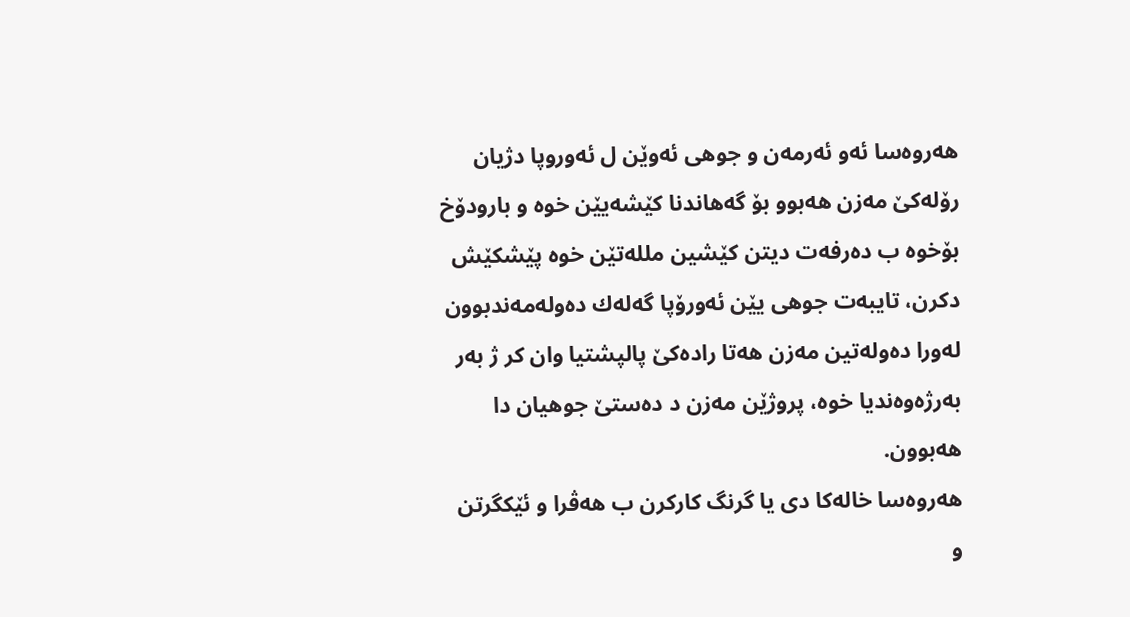هه‌روه‌سا ئه‌و ئه‌رمه‌ن و جوهی ئه‌وێن ل ئه‌وروپا دژیان رۆله‌كێ مه‌زن هه‌بوو بۆ گه‌هاندنا كێشه‌یێن خوه‌ و بارودۆخ بۆخوه‌ ب ده‌رفه‌ت دیتن كێشین ملله‌تێن خوه‌ پێشكێش دكرن، تایبه‌ت جوهی یێن ئه‌ورۆپا گه‌له‌ك ده‌وله‌مه‌ندبوون له‌ورا ده‌وله‌تین مه‌زن هه‌تا راده‌كێ پالپشتیا وان كر ژ به‌ر به‌رژه‌وه‌ندیا خوه‌، پروژێن مه‌زن د ده‌ستێ جوهیان دا هه‌بوون.
هه‌روه‌سا خاله‌كا دی یا گرنگ كاركرن ب هه‌ڤرا و ئێكگرتن و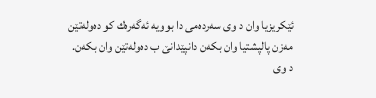ئێكریزیا وان د وی سه‌رده‌می دا بوویه‌ ئه‌گه‌ره‌ك كو ده‌وله‌تێن مه‌زن پالپشتیا وان بكه‌ن دانپێدانێ ب ده‌وله‌تێن وان بكه‌ن.
د وی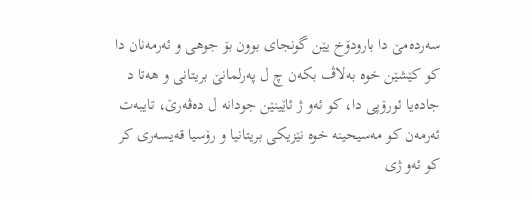سه‌رده‌مێ دا بارودۆخ یێن گونجای بوون بۆ جوهی و ئه‌رمه‌نان دا كو كێشێن خوه‌ به‌لاڤ بكه‌ن چ ل په‌رلمانێ بریتانی و هه‌تا د جاده‌یا ئورۆپی دا، كو ئه‌و ژ ئاێینێن جودانه‌ ل ده‌ڤه‌رێ، تایبه‌ت ئه‌رمه‌ن كو مه‌سیحینه‌ خوه‌ نێزیكی بریتانیا و رۆسیا قه‌یسه‌ری كر كو ئه‌و ژی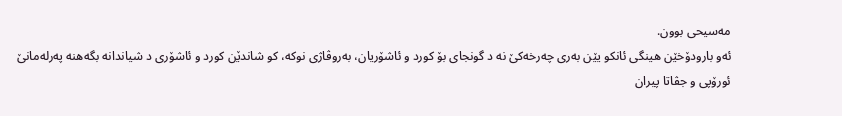مه‌سیحی بوون.
ئه‌و بارودۆخێن هینگی ئانكو یێن به‌ری چه‌رخه‌كێ نه‌ د گونجای بۆ كورد و ئاشۆریان، به‌روڤاژی نوكه‌، كو شاندێن كورد و ئاشۆری د شیاندانه‌ بگه‌هنه‌ په‌رله‌مانێ ئورۆپی و جڤاتا پیران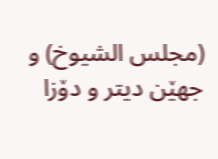(مجلس الشیوخ) و جهێن دیتر و دۆزا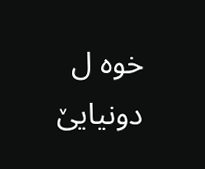خوه‌ ل دونیایێ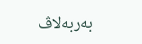به‌ربه‌لاڤ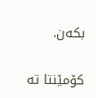بكه‌ن.

کۆمێنتا تە